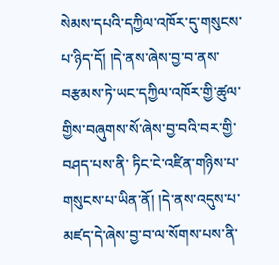སེམས་དཔའི་དཀྱིལ་འཁོར་དུ་གསུངས་པ་ཉིད་དོ། །དེ་ནས་ཞེས་བྱ་བ་ནས་བརྩམས་ཏེ་ཡང་དཀྱིལ་འཁོར་གྱི་ཚུལ་གྱིས་བཞུགས་སོ་ཞེས་བྱ་བའི་བར་གྱི་བཤད་པས་ནི་ ཏིང་ངེ་འཛིན་གཉིས་པ་གསུངས་པ་ཡིན་ནོ། །དེ་ནས་འདུས་པ་མཛད་དེ་ཞེས་བྱ་བ་ལ་སོགས་པས་ནི་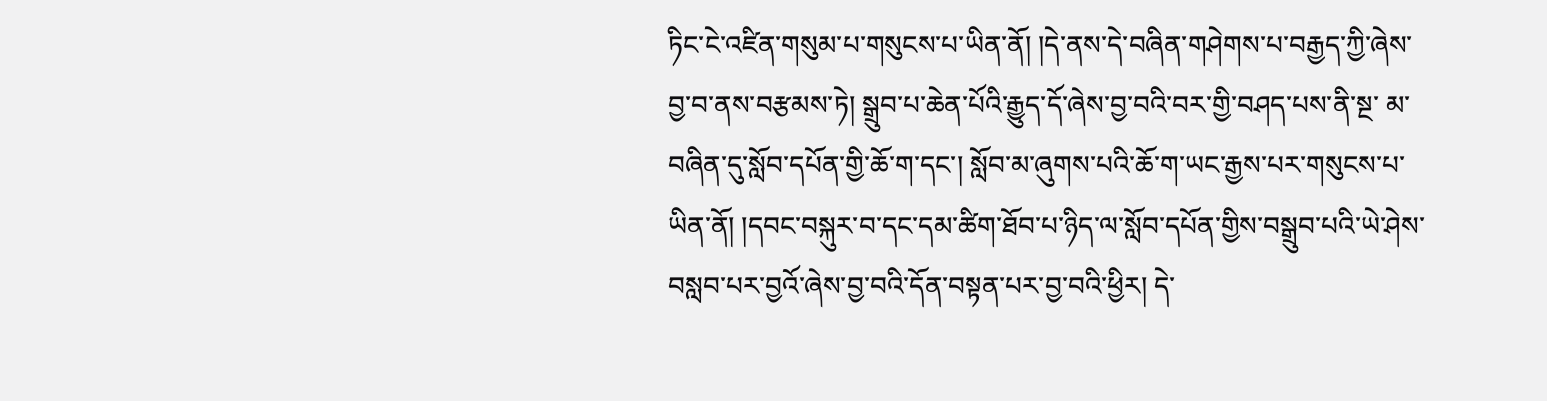ཏིང་ངེ་འཛིན་གསུམ་པ་གསུངས་པ་ཡིན་ནོ། །དེ་ནས་དེ་བཞིན་གཤེགས་པ་བརྒྱད་ཀྱི་ཞེས་བྱ་བ་ནས་བརྩམས་ཏེ། སྒྲུབ་པ་ཆེན་པོའི་རྒྱུད་དོ་ཞེས་བྱ་བའི་བར་གྱི་བཤད་པས་ནི་སྔ་ མ་བཞིན་དུ་སློབ་དཔོན་གྱི་ཆོ་ག་དང་། སློབ་མ་ཞུགས་པའི་ཆོ་ག་ཡང་རྒྱས་པར་གསུངས་པ་ཡིན་ནོ། །དབང་བསྐུར་བ་དང་དམ་ཚིག་ཐོབ་པ་ཉིད་ལ་སློབ་དཔོན་གྱིས་བསྒྲུབ་པའི་ཡེ་ཤེས་བསླབ་པར་བྱའོ་ཞེས་བྱ་བའི་དོན་བསྟན་པར་བྱ་བའི་ཕྱིར། དེ་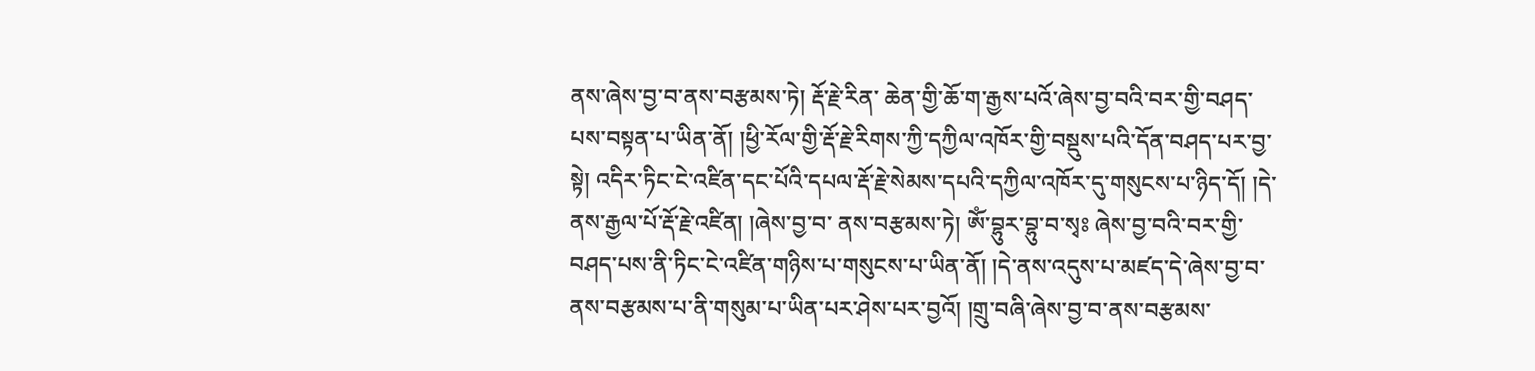ནས་ཞེས་བྱ་བ་ནས་བརྩམས་ཏེ། རྡོ་རྗེ་རིན་ ཆེན་གྱི་ཆོ་ག་རྒྱས་པའོ་ཞེས་བྱ་བའི་བར་གྱི་བཤད་པས་བསྟན་པ་ཡིན་ནོ། །ཕྱི་རོལ་གྱི་རྡོ་རྗེ་རིགས་ཀྱི་དཀྱིལ་འཁོར་གྱི་བསྡུས་པའི་དོན་བཤད་པར་བྱ་སྟེ། འདིར་ཏིང་ངེ་འཛིན་དང་པོའི་དཔལ་རྡོ་རྗེ་སེམས་དཔའི་དཀྱིལ་འཁོར་དུ་གསུངས་པ་ཉིད་དོ། །དེ་ནས་རྒྱལ་པོ་རྡོ་རྗེ་འཛིན། །ཞེས་བྱ་བ་ ནས་བརྩམས་ཏེ། ཨོཾ་བྷུར་བྷུ་བ་སྭཿ ཞེས་བྱ་བའི་བར་གྱི་བཤད་པས་ནི་ཏིང་ངེ་འཛིན་གཉིས་པ་གསུངས་པ་ཡིན་ནོ། །དེ་ནས་འདུས་པ་མཛད་དེ་ཞེས་བྱ་བ་ནས་བརྩམས་པ་ནི་གསུམ་པ་ཡིན་པར་ཤེས་པར་བྱའོ། །གྲུ་བཞི་ཞེས་བྱ་བ་ནས་བརྩམས་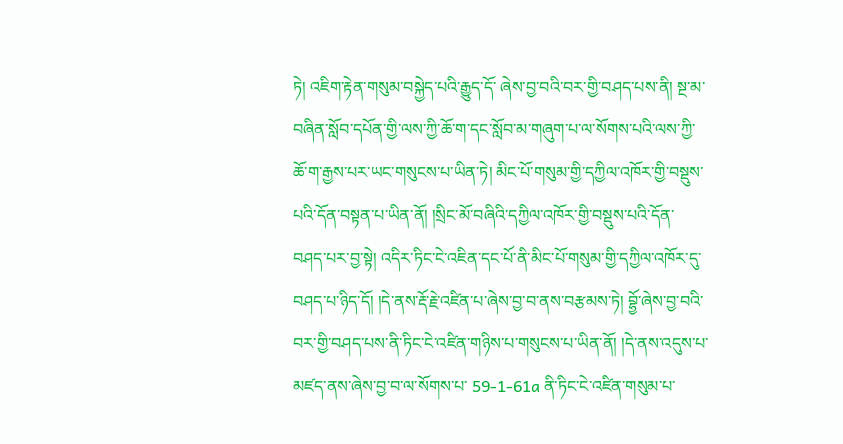ཏེ། འཇིག་རྟེན་གསུམ་བསྐྱེད་པའི་རྒྱུད་དོ་ ཞེས་བྱ་བའི་བར་གྱི་བཤད་པས་ནི། སྔ་མ་བཞིན་སློབ་དཔོན་གྱི་ལས་ཀྱི་ཆོ་ག་དང་སློབ་མ་གཞུག་པ་ལ་སོགས་པའི་ལས་ཀྱི་ཆོ་ག་རྒྱས་པར་ཡང་གསུངས་པ་ཡིན་ཏེ། མིང་པོ་གསུམ་གྱི་དཀྱིལ་འཁོར་གྱི་བསྡུས་པའི་དོན་བསྟན་པ་ཡིན་ནོ། །སྲིང་མོ་བཞིའི་དཀྱིལ་འཁོར་གྱི་བསྡུས་པའི་དོན་ བཤད་པར་བྱ་སྟེ། འདིར་ཏིང་ངེ་འཇིན་དང་པོ་ནི་མིང་པོ་གསུམ་གྱི་དཀྱིལ་འཁོར་དུ་བཤད་པ་ཉིད་དོ། །དེ་ནས་རྡོ་རྗེ་འཛིན་པ་ཞེས་བྱ་བ་ནས་བརྩམས་ཏེ། བྷྱོ་ཞེས་བྱ་བའི་བར་གྱི་བཤད་པས་ནི་ཏིང་ངེ་འཛིན་གཉིས་པ་གསུངས་པ་ཡིན་ནོ། །དེ་ནས་འདུས་པ་མཛད་ནས་ཞེས་བྱ་བ་ལ་སོགས་པ་ 59-1-61a ནི་ཏིང་ངེ་འཛིན་གསུམ་པ་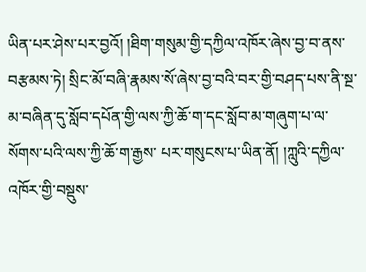ཡིན་པར་ཤེས་པར་བྱའོ། །ཐིག་གསུམ་གྱི་དཀྱིལ་འཁོར་ཞེས་བྱ་བ་ནས་བརྩམས་ཏེ། སྲིང་མོ་བཞི་རྣམས་སོ་ཞེས་བྱ་བའི་བར་གྱི་བཤད་པས་ནི་སྔ་མ་བཞིན་དུ་སློབ་དཔོན་གྱི་ལས་ཀྱི་ཆོ་ག་དང་སློབ་མ་གཞུག་པ་ལ་སོགས་པའི་ལས་ཀྱི་ཆོ་ག་རྒྱས་ པར་གསུངས་པ་ཡིན་ནོ། །ཀླུའི་དཀྱིལ་འཁོར་གྱི་བསྡུས་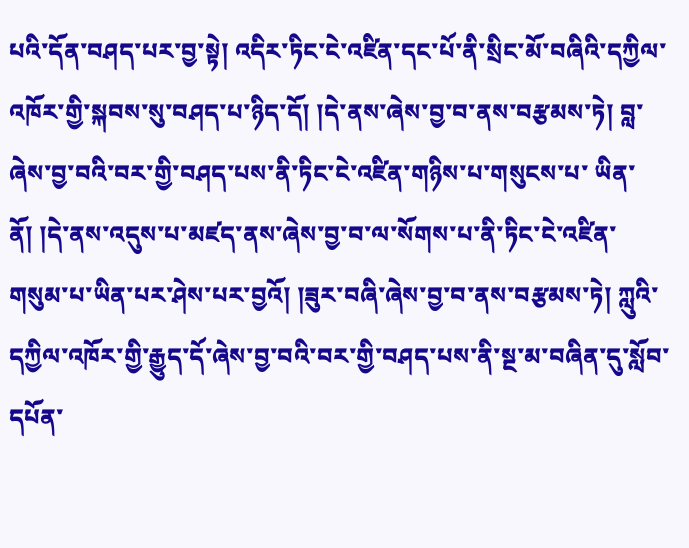པའི་དོན་བཤད་པར་བྱ་སྟེ། འདིར་ཏིང་ངེ་འཛིན་དང་པོ་ནི་སྲིང་མོ་བཞིའི་དཀྱིལ་འཁོར་གྱི་སྐབས་སུ་བཤད་པ་ཉིད་དོ། །དེ་ནས་ཞེས་བྱ་བ་ནས་བརྩམས་ཏེ། བླ་ཞེས་བྱ་བའི་བར་གྱི་བཤད་པས་ནི་ཏིང་ངེ་འཛིན་གཉིས་པ་གསུངས་པ་ ཡིན་ནོ། །དེ་ནས་འདུས་པ་མཛད་ནས་ཞེས་བྱ་བ་ལ་སོགས་པ་ནི་ཏིང་ངེ་འཛིན་གསུམ་པ་ཡིན་པར་ཤེས་པར་བྱའོ། །ཟུར་བཞི་ཞེས་བྱ་བ་ནས་བརྩམས་ཏེ། ཀླུའི་དཀྱིལ་འཁོར་གྱི་རྒྱུད་དོ་ཞེས་བྱ་བའི་བར་གྱི་བཤད་པས་ནི་སྔ་མ་བཞིན་དུ་སློབ་དཔོན་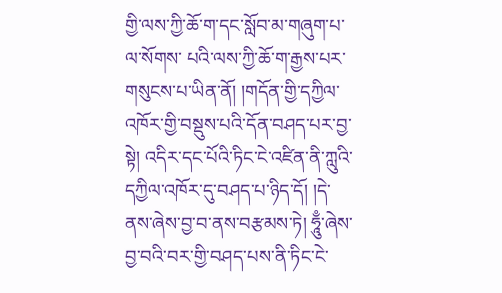གྱི་ལས་ཀྱི་ཆོ་ག་དང་སློབ་མ་གཞུག་པ་ལ་སོགས་ པའི་ལས་ཀྱི་ཆོ་ག་རྒྱས་པར་གསུངས་པ་ཡིན་ནོ། །གདོན་གྱི་དཀྱིལ་འཁོར་གྱི་བསྡུས་པའི་དོན་བཤད་པར་བྱ་སྟེ། འདིར་དང་པོའི་ཏིང་ངེ་འཛིན་ནི་ཀླུའི་དཀྱིལ་འཁོར་དུ་བཤད་པ་ཉིད་དོ། །དེ་ནས་ཞེས་བྱ་བ་ནས་བརྩམས་ཏེ། ཧཱུྃ་ཞེས་བྱ་བའི་བར་གྱི་བཤད་པས་ནི་ཏིང་ངེ་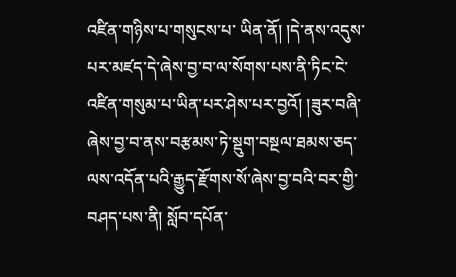འཛིན་གཉིས་པ་གསུངས་པ་ ཡིན་ནོ། །དེ་ནས་འདུས་པར་མཛད་དེ་ཞེས་བྱ་བ་ལ་སོགས་པས་ནི་ཏིང་ངེ་འཛིན་གསུམ་པ་ཡིན་པར་ཤེས་པར་བྱའོ། །ཟུར་བཞི་ཞེས་བྱ་བ་ནས་བརྩམས་ཏེ་སྡུག་བསྔལ་ཐམས་ཅད་ལས་འདོན་པའི་རྒྱུད་རྫོགས་སོ་ཞེས་བྱ་བའི་བར་གྱི་བཤད་པས་ནི། སློབ་དཔོན་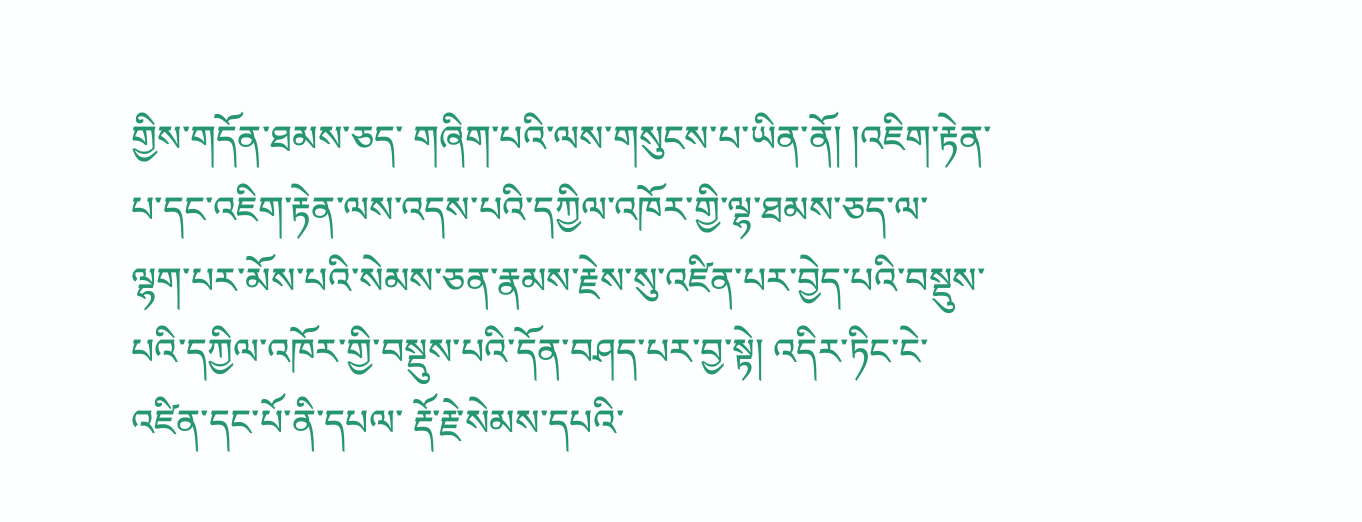གྱིས་གདོན་ཐམས་ཅད་ གཞིག་པའི་ལས་གསུངས་པ་ཡིན་ནོ། །འཇིག་རྟེན་པ་དང་འཇིག་རྟེན་ལས་འདས་པའི་དཀྱིལ་འཁོར་གྱི་ལྷ་ཐམས་ཅད་ལ་ལྷག་པར་མོས་པའི་སེམས་ཅན་རྣམས་རྗེས་སུ་འཛིན་པར་བྱེད་པའི་བསྡུས་པའི་དཀྱིལ་འཁོར་གྱི་བསྡུས་པའི་དོན་བཤད་པར་བྱ་སྟེ། འདིར་ཏིང་ངེ་འཛིན་དང་པོ་ནི་དཔལ་ རྡོ་རྗེ་སེམས་དཔའི་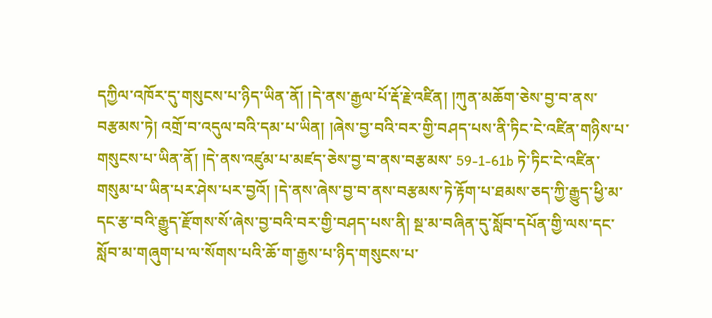དཀྱིལ་འཁོར་དུ་གསུངས་པ་ཉིད་ཡིན་ནོ། །དེ་ནས་རྒྱལ་པོ་རྡོ་རྗེ་འཛིན། །ཀུན་མཆོག་ཅེས་བྱ་བ་ནས་བརྩམས་ཏེ། འགྲོ་བ་འདུལ་བའི་དམ་པ་ཡིན། །ཞེས་བྱ་བའི་བར་གྱི་བཤད་པས་ནི་ཏིང་ངེ་འཛིན་གཉིས་པ་གསུངས་པ་ཡིན་ནོ། །དེ་ནས་འཛུམ་པ་མཛད་ཅེས་བྱ་བ་ནས་བརྩམས་ 59-1-61b ཏེ་ཏིང་ངེ་འཛིན་གསུམ་པ་ཡིན་པར་ཤེས་པར་བྱའོ། །དེ་ནས་ཞེས་བྱ་བ་ནས་བརྩམས་ཏེ་རྟོག་པ་ཐམས་ཅད་ཀྱི་རྒྱུད་ཕྱི་མ་དང་རྩ་བའི་རྒྱུད་རྫོགས་སོ་ཞེས་བྱ་བའི་བར་གྱི་བཤད་པས་ནི། སྔ་མ་བཞིན་དུ་སློབ་དཔོན་གྱི་ལས་དང་སློབ་མ་གཞུག་པ་ལ་སོགས་པའི་ཆོ་ག་རྒྱས་པ་ཉིད་གསུངས་པ་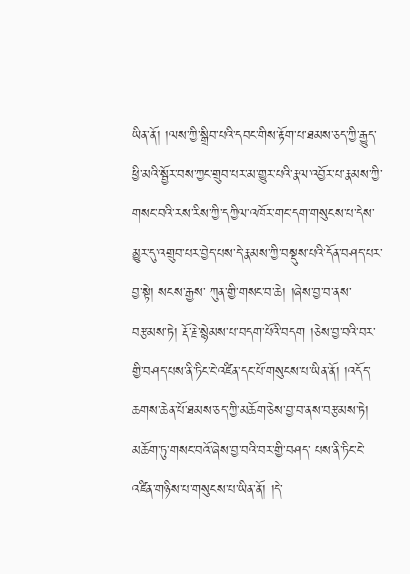ཡིན་ནོ། །ལས་ཀྱི་སྒྲིབ་པའི་དབང་གིས་རྟོག་པ་ཐམས་ཅད་ཀྱི་རྒྱུད་ཕྱི་མའི་སྦྱོར་བས་ཀྱང་གྲུབ་པར་མ་གྱུར་པའི་རྣལ་འབྱོར་པ་རྣམས་ཀྱི་གསང་བའི་རས་རིས་ཀྱི་དཀྱིལ་འཁོར་གང་དག་གསུངས་པ་དེས་མྱུར་དུ་འགྲུབ་པར་བྱེད་པས་དེ་རྣམས་ཀྱི་བསྡུས་པའི་དོན་བཤད་པར་བྱ་སྟེ། སངས་རྒྱས་ ཀུན་གྱི་གསང་བ་ཆེ། །ཞེས་བྱ་བ་ནས་བརྩམས་ཏེ། རྡོ་རྗེ་སྙེམས་པ་བདག་པོའི་བདག །ཅེས་བྱ་བའི་བར་གྱི་བཤད་པས་ནི་ཏིང་ངེ་འཛིན་དང་པོ་གསུངས་པ་ཡིན་ནོ། །འདོད་ཆགས་ཆེན་པོ་ཐམས་ཅད་ཀྱི་མཆོག་ཅེས་བྱ་བ་ནས་བརྩམས་ཏེ། མཆོག་ཏུ་གསང་བའོ་ཞེས་བྱ་བའི་བར་གྱི་བཤད་ པས་ནི་ཏིང་ངེ་འཛིན་གཉིས་པ་གསུངས་པ་ཡིན་ནོ། །དེ་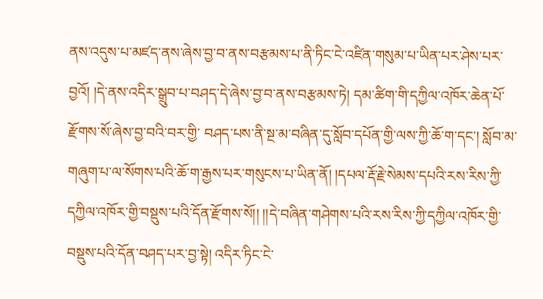ནས་འདུས་པ་མཛད་ནས་ཞེས་བྱ་བ་ནས་བརྩམས་པ་ནི་ཏིང་ངེ་འཛིན་གསུམ་པ་ཡིན་པར་ཤེས་པར་བྱའོ། །དེ་ནས་འདིར་སྒྲུབ་པ་བཤད་དེ་ཞེས་བྱ་བ་ནས་བརྩམས་ཏེ། དམ་ཚིག་གི་དཀྱིལ་འཁོར་ཆེན་པོ་རྫོགས་སོ་ཞེས་བྱ་བའི་བར་གྱི་ བཤད་པས་ནི་སྔ་མ་བཞིན་དུ་སློབ་དཔོན་གྱི་ལས་ཀྱི་ཆོ་ག་དང་། སློབ་མ་གཞུག་པ་ལ་སོགས་པའི་ཆོ་ག་རྒྱས་པར་གསུངས་པ་ཡིན་ནོ། །དཔལ་རྡོ་རྗེ་སེམས་དཔའི་རས་རིས་ཀྱི་དཀྱིལ་འཁོར་གྱི་བསྡུས་པའི་དོན་རྫོགས་སོ།། །།དེ་བཞིན་གཤེགས་པའི་རས་རིས་ཀྱི་དཀྱིལ་འཁོར་གྱི་ བསྡུས་པའི་དོན་བཤད་པར་བྱ་སྟེ། འདིར་ཏིང་ངེ་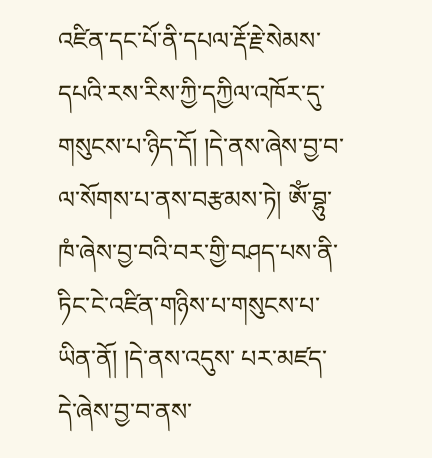འཛིན་དང་པོ་ནི་དཔལ་རྡོ་རྗེ་སེམས་དཔའི་རས་རིས་ཀྱི་དཀྱིལ་འཁོར་དུ་གསུངས་པ་ཉིད་དོ། །དེ་ནས་ཞེས་བྱ་བ་ལ་སོགས་པ་ནས་བརྩམས་ཏེ། ཨོཾ་བྷུ་ཁཾ་ཞེས་བྱ་བའི་བར་གྱི་བཤད་པས་ནི་ཏིང་ངེ་འཛིན་གཉིས་པ་གསུངས་པ་ཡིན་ནོ། །དེ་ནས་འདུས་ པར་མཛད་དེ་ཞེས་བྱ་བ་ནས་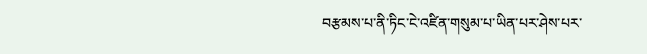བརྩམས་པ་ནི་ཏིང་ངེ་འཛིན་གསུམ་པ་ཡིན་པར་ཤེས་པར་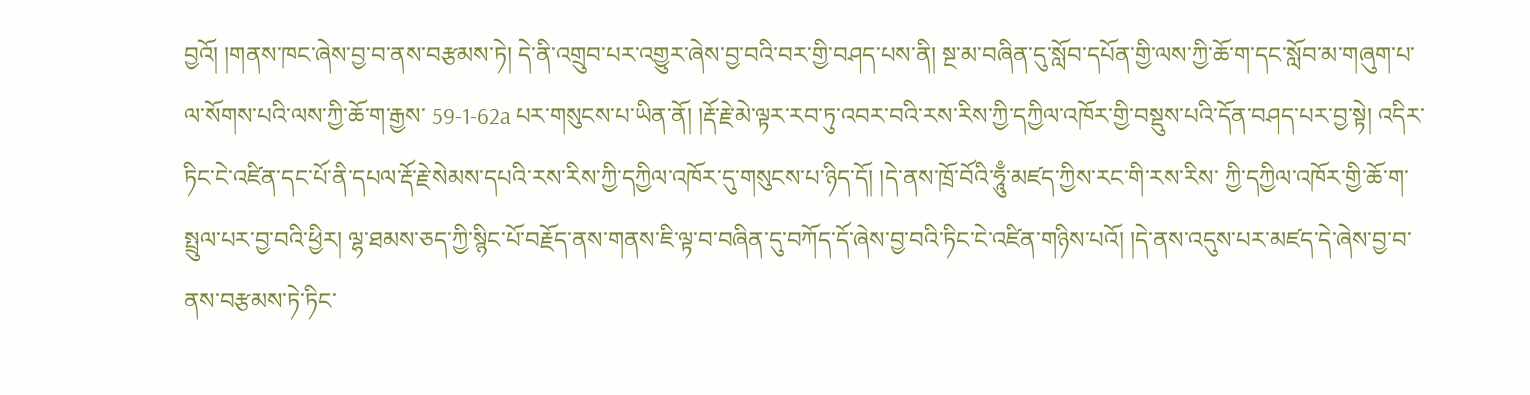བྱའོ། །གནས་ཁང་ཞེས་བྱ་བ་ནས་བརྩམས་ཏེ། དེ་ནི་འགྲུབ་པར་འགྱུར་ཞེས་བྱ་བའི་བར་གྱི་བཤད་པས་ནི། སྔ་མ་བཞིན་དུ་སློབ་དཔོན་གྱི་ལས་ཀྱི་ཆོ་ག་དང་སློབ་མ་གཞུག་པ་ལ་སོགས་པའི་ལས་ཀྱི་ཆོ་ག་རྒྱས་ 59-1-62a པར་གསུངས་པ་ཡིན་ནོ། །རྡོ་རྗེ་མེ་ལྟར་རབ་ཏུ་འབར་བའི་རས་རིས་ཀྱི་དཀྱིལ་འཁོར་གྱི་བསྡུས་པའི་དོན་བཤད་པར་བྱ་སྟེ། འདིར་ཏིང་ངེ་འཛིན་དང་པོ་ནི་དཔལ་རྡོ་རྗེ་སེམས་དཔའི་རས་རིས་ཀྱི་དཀྱིལ་འཁོར་དུ་གསུངས་པ་ཉིད་དོ། །དེ་ནས་ཁྲོ་བོའི་ཧཱུྃ་མཛད་ཀྱིས་རང་གི་རས་རིས་ ཀྱི་དཀྱིལ་འཁོར་གྱི་ཆོ་ག་སྤྲུལ་པར་བྱ་བའི་ཕྱིར། ལྷ་ཐམས་ཅད་ཀྱི་སྙིང་པོ་བརྗོད་ནས་གནས་ཇི་ལྟ་བ་བཞིན་དུ་བཀོད་དོ་ཞེས་བྱ་བའི་ཏིང་ངེ་འཛིན་གཉིས་པའོ། །དེ་ནས་འདུས་པར་མཛད་དེ་ཞེས་བྱ་བ་ནས་བརྩམས་ཏེ་ཏིང་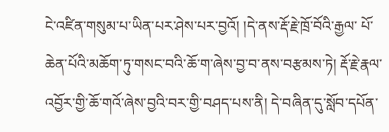ངེ་འཛིན་གསུམ་པ་ཡིན་པར་ཤེས་པར་བྱའོ། །དེ་ནས་རྡོ་རྗེ་ཁྲོ་བོའི་རྒྱལ་ པོ་ཆེན་པོའི་མཆོག་ཏུ་གསང་བའི་ཆོ་ག་ཞེས་བྱ་བ་ནས་བརྩམས་ཏེ། རྡོ་རྗེ་རྣལ་འབྱོར་གྱི་ཆོ་གའོ་ཞེས་བྱའི་བར་གྱི་བཤད་པས་ནི། དེ་བཞིན་དུ་སློབ་དཔོན་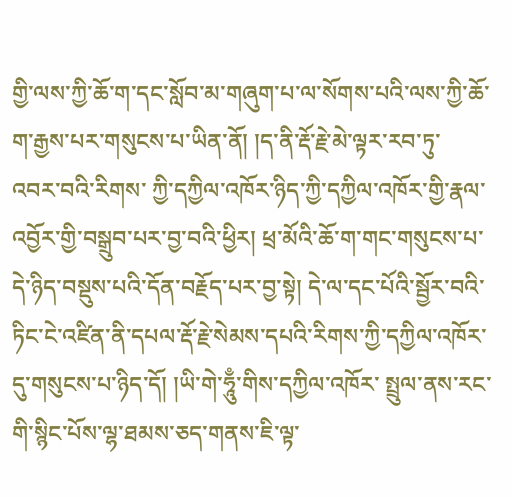གྱི་ལས་ཀྱི་ཆོ་ག་དང་སློབ་མ་གཞུག་པ་ལ་སོགས་པའི་ལས་ཀྱི་ཆོ་ག་རྒྱས་པར་གསུངས་པ་ཡིན་ནོ། །ད་ནི་རྡོ་རྗེ་མེ་ལྟར་རབ་ཏུ་འབར་བའི་རིགས་ ཀྱི་དཀྱིལ་འཁོར་ཉིད་ཀྱི་དཀྱིལ་འཁོར་གྱི་རྣལ་འབྱོར་གྱི་བསྒྲུབ་པར་བྱ་བའི་ཕྱིར། ཕྲ་མོའི་ཆོ་ག་གང་གསུངས་པ་དེ་ཉིད་བསྡུས་པའི་དོན་བརྗོད་པར་བྱ་སྟེ། དེ་ལ་དང་པོའི་སྦྱོར་བའི་ཏིང་ངེ་འཛིན་ནི་དཔལ་རྡོ་རྗེ་སེམས་དཔའི་རིགས་ཀྱི་དཀྱིལ་འཁོར་དུ་གསུངས་པ་ཉིད་དོ། །ཡི་གེ་ཧཱུྃ་གིས་དཀྱིལ་འཁོར་ སྤྲུལ་ནས་རང་གི་སྙིང་པོས་ལྷ་ཐམས་ཅད་གནས་ཇི་ལྟ་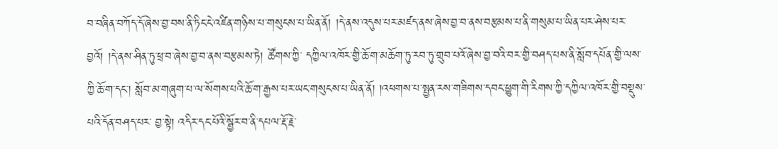བ་བཞིན་བཀོད་དོ་ཞེས་བྱ་བས་ནི་ཏིང་ངེ་འཛིན་གཉིས་པ་གསུངས་པ་ཡིན་ནོ། །དེ་ནས་འདུས་པར་མཛད་ནས་ཞེས་བྱ་བ་ནས་བརྩམས་པ་ནི་གསུམ་པ་ཡིན་པར་ཤེས་པར་བྱའོ། །དེ་ནས་ཤིན་ཏུ་ཕྲ་བ་ཞེས་བྱ་བ་ནས་བརྩམས་ཏེ། ཚོགས་ཀྱི་ དཀྱིལ་འཁོར་གྱི་ཆོ་ག་མཆོག་ཏུ་རབ་ཏུ་གྲུབ་པའོ་ཞེས་བྱ་བའི་བར་གྱི་བཤད་པས་ནི་སློབ་དཔོན་གྱི་ལས་ཀྱི་ཆོ་ག་དང་། སློབ་མ་གཞུག་པ་ལ་སོགས་པའི་ཆོ་ག་རྒྱས་པར་ཡང་གསུངས་པ་ཡིན་ནོ། །འཕགས་པ་སྤྱན་རས་གཟིགས་དབང་ཕྱུག་གི་རིགས་ཀྱི་དཀྱིལ་འཁོར་གྱི་བསྡུས་པའི་དོན་བཤད་པར་ བྱ་སྟེ། འདིར་དང་པོའི་སྦྱོར་བ་ནི་དཔལ་རྡོ་རྗེ་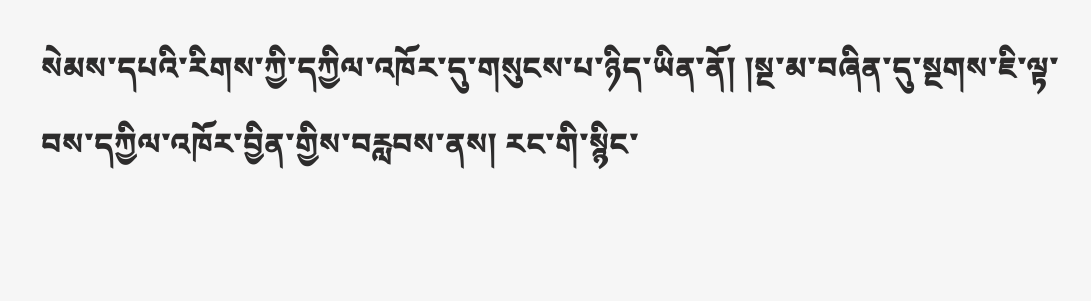སེམས་དཔའི་རིགས་ཀྱི་དཀྱིལ་འཁོར་དུ་གསུངས་པ་ཉིད་ཡིན་ནོ། །སྔ་མ་བཞིན་དུ་སྔགས་ཇི་ལྟ་བས་དཀྱིལ་འཁོར་བྱིན་གྱིས་བརླབས་ནས། རང་གི་སྙིང་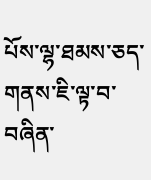པོས་ལྷ་ཐམས་ཅད་གནས་ཇི་ལྟ་བ་བཞིན་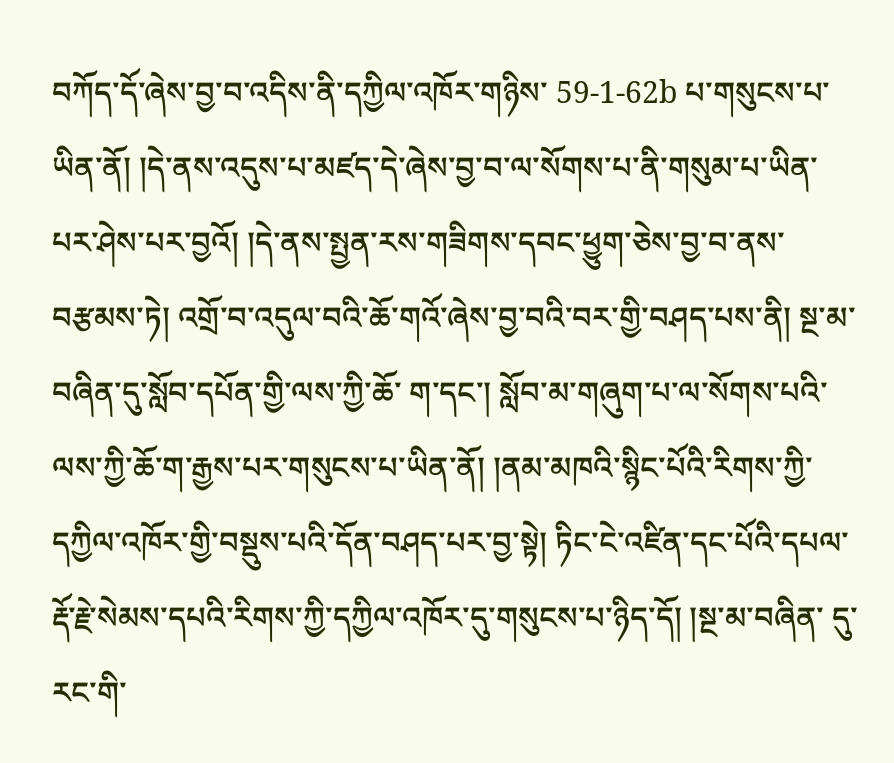བཀོད་དོ་ཞེས་བྱ་བ་འདིས་ནི་དཀྱིལ་འཁོར་གཉིས་ 59-1-62b པ་གསུངས་པ་ཡིན་ནོ། །དེ་ནས་འདུས་པ་མཛད་དེ་ཞེས་བྱ་བ་ལ་སོགས་པ་ནི་གསུམ་པ་ཡིན་པར་ཤེས་པར་བྱའོ། །དེ་ནས་སྤྱན་རས་གཟིགས་དབང་ཕྱུག་ཅེས་བྱ་བ་ནས་བརྩམས་ཏེ། འགྲོ་བ་འདུལ་བའི་ཆོ་གའོ་ཞེས་བྱ་བའི་བར་གྱི་བཤད་པས་ནི། སྔ་མ་བཞིན་དུ་སློབ་དཔོན་གྱི་ལས་ཀྱི་ཆོ་ ག་དང་། སློབ་མ་གཞུག་པ་ལ་སོགས་པའི་ལས་ཀྱི་ཆོ་ག་རྒྱས་པར་གསུངས་པ་ཡིན་ནོ། །ནམ་མཁའི་སྙིང་པོའི་རིགས་ཀྱི་དཀྱིལ་འཁོར་གྱི་བསྡུས་པའི་དོན་བཤད་པར་བྱ་སྟེ། ཏིང་ངེ་འཛིན་དང་པོའི་དཔལ་རྡོ་རྗེ་སེམས་དཔའི་རིགས་ཀྱི་དཀྱིལ་འཁོར་དུ་གསུངས་པ་ཉིད་དོ། །སྔ་མ་བཞིན་ དུ་རང་གི་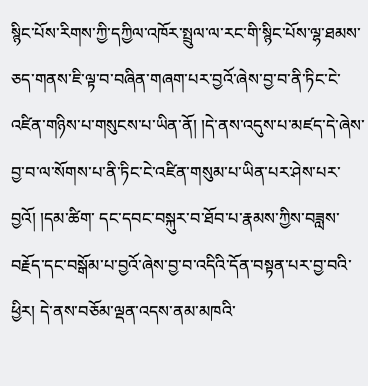སྙིང་པོས་རིགས་ཀྱི་དཀྱིལ་འཁོར་སྤྲུལ་ལ་རང་གི་སྙིང་པོས་ལྷ་ཐམས་ཅད་གནས་ཇི་ལྟ་བ་བཞིན་གཞག་པར་བྱའོ་ཞེས་བྱ་བ་ནི་ཏིང་ངེ་འཛིན་གཉིས་པ་གསུངས་པ་ཡིན་ནོ། །དེ་ནས་འདུས་པ་མཛད་དེ་ཞེས་བྱ་བ་ལ་སོགས་པ་ནི་ཏིང་ངེ་འཛིན་གསུམ་པ་ཡིན་པར་ཤེས་པར་བྱའོ། །དམ་ཚིག་ དང་དབང་བསྐུར་བ་ཐོབ་པ་རྣམས་ཀྱིས་བཟླས་བརྗོད་དང་བསྒོམ་པ་བྱའོ་ཞེས་བྱ་བ་འདིའི་དོན་བསྟན་པར་བྱ་བའི་ཕྱིར། དེ་ནས་བཅོམ་ལྡན་འདས་ནམ་མཁའི་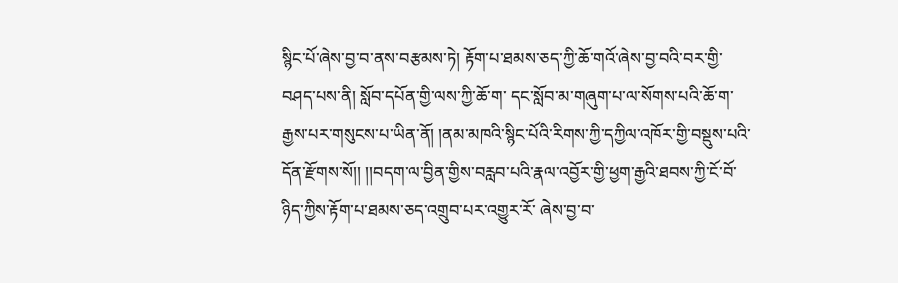སྙིང་པོ་ཞེས་བྱ་བ་ནས་བརྩམས་ཏེ། རྟོག་པ་ཐམས་ཅད་ཀྱི་ཆོ་གའོ་ཞེས་བྱ་བའི་བར་གྱི་བཤད་པས་ནི། སློབ་དཔོན་གྱི་ལས་ཀྱི་ཆོ་ག་ དང་སློབ་མ་གཞུག་པ་ལ་སོགས་པའི་ཆོ་ག་རྒྱས་པར་གསུངས་པ་ཡིན་ནོ། །ནམ་མཁའི་སྙིང་པོའི་རིགས་ཀྱི་དཀྱིལ་འཁོར་གྱི་བསྡུས་པའི་དོན་རྫོགས་སོ།། །།བདག་ལ་བྱིན་གྱིས་བརླབ་པའི་རྣལ་འབྱོར་གྱི་ཕྱག་རྒྱའི་ཐབས་ཀྱི་ངོ་བོ་ཉིད་ཀྱིས་རྟོག་པ་ཐམས་ཅད་འགྲུབ་པར་འགྱུར་རོ་ ཞེས་བྱ་བ་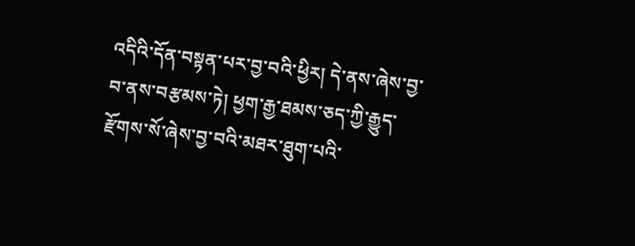འདིའི་དོན་བསྟན་པར་བྱ་བའི་ཕྱིར། དེ་ནས་ཞེས་བྱ་བ་ནས་བརྩམས་ཏེ། ཕྱག་རྒྱ་ཐམས་ཅད་ཀྱི་རྒྱུད་རྫོགས་སོ་ཞེས་བྱ་བའི་མཐར་ཐུག་པའི་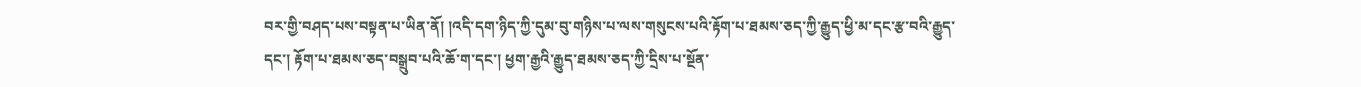བར་གྱི་བཤད་པས་བསྟན་པ་ཡིན་ནོ། །འདི་དག་ཉིད་ཀྱི་དུམ་བུ་གཉིས་པ་ལས་གསུངས་པའི་རྟོག་པ་ཐམས་ཅད་ཀྱི་རྒྱུད་ཕྱི་མ་དང་རྩ་བའི་རྒྱུད་ དང་། རྟོག་པ་ཐམས་ཅད་བསྒྲུབ་པའི་ཆོ་ག་དང་། ཕྱག་རྒྱའི་རྒྱུད་ཐམས་ཅད་ཀྱི་དྲིས་པ་སྔོན་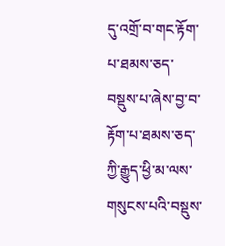དུ་འགྲོ་བ་གང་རྟོག་པ་ཐམས་ཅད་བསྡུས་པ་ཞེས་བྱ་བ་རྟོག་པ་ཐམས་ཅད་ཀྱི་རྒྱུད་ཕྱི་མ་ལས་གསུངས་པའི་བསྡུས་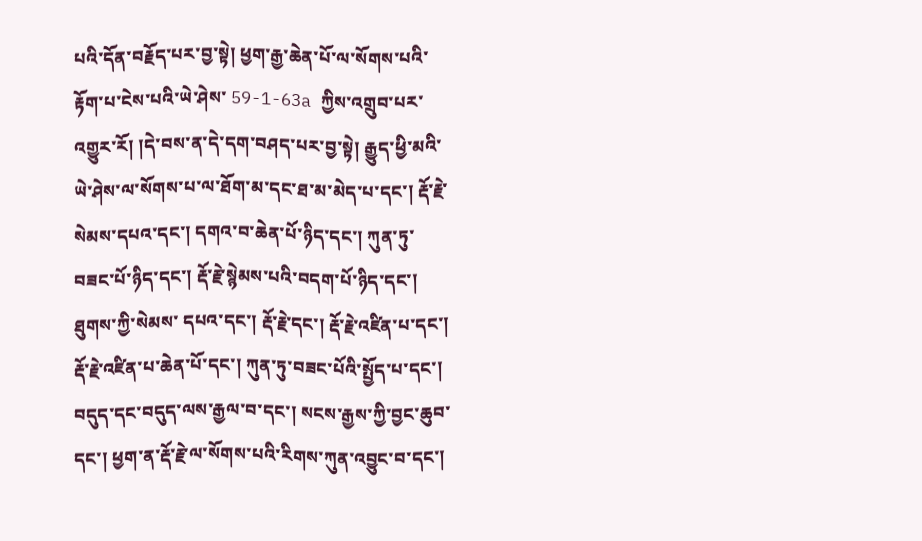པའི་དོན་བརྗོད་པར་བྱ་སྟེ། ཕྱག་རྒྱ་ཆེན་པོ་ལ་སོགས་པའི་རྟོག་པ་ངེས་པའི་ཡེ་ཤེས་ 59-1-63a ཀྱིས་འགྲུབ་པར་འགྱུར་རོ། །དེ་བས་ན་དེ་དག་བཤད་པར་བྱ་སྟེ། རྒྱུད་ཕྱི་མའི་ཡེ་ཤེས་ལ་སོགས་པ་ལ་ཐོག་མ་དང་ཐ་མ་མེད་པ་དང་། རྡོ་རྗེ་སེམས་དཔའ་དང་། དགའ་བ་ཆེན་པོ་ཉིད་དང་། ཀུན་ཏུ་བཟང་པོ་ཉིད་དང་། རྡོ་རྗེ་སྙེམས་པའི་བདག་པོ་ཉིད་དང་། ཐུགས་ཀྱི་སེམས་ དཔའ་དང་། རྡོ་རྗེ་དང་། རྡོ་རྗེ་འཛིན་པ་དང་། རྡོ་རྗེ་འཛིན་པ་ཆེན་པོ་དང་། ཀུན་ཏུ་བཟང་པོའི་སྤྱོད་པ་དང་། བདུད་དང་བདུད་ལས་རྒྱལ་བ་དང་། སངས་རྒྱས་ཀྱི་བྱང་ཆུབ་དང་། ཕྱག་ན་རྡོ་རྗེ་ལ་སོགས་པའི་རིགས་ཀུན་འབྱུང་བ་དང་།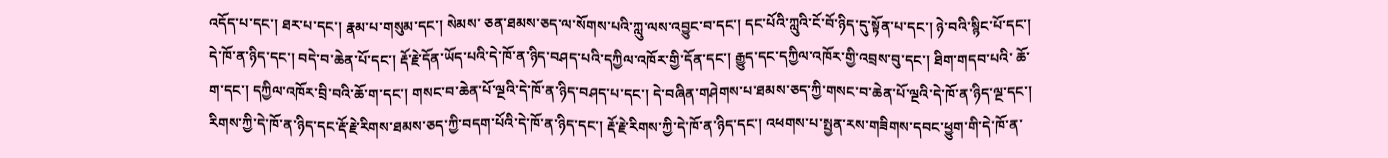འདོད་པ་དང་། ཐར་པ་དང་། རྣམ་པ་གསུམ་དང་། སེམས་ ཅན་ཐམས་ཅད་ལ་སོགས་པའི་ཀླུ་ལས་འབྱུང་བ་དང་། དང་པོའི་ཀླུའི་ངོ་བོ་ཉིད་དུ་སྟོན་པ་དང་། ཉེ་བའི་སྙིང་པོ་དང་། དེ་ཁོ་ན་ཉིད་དང་། བདེ་བ་ཆེན་པོ་དང་། རྡོ་རྗེ་དོན་ཡོད་པའི་དེ་ཁོ་ན་ཉིད་བཤད་པའི་དཀྱིལ་འཁོར་གྱི་དོན་དང་། རྒྱུད་དང་དཀྱིལ་འཁོར་གྱི་འབྲས་བུ་དང་། ཐིག་གདབ་པའི་ ཆོ་ག་དང་། དཀྱིལ་འཁོར་བྲི་བའི་ཆོ་ག་དང་། གསང་བ་ཆེན་པོ་ལྔའི་དེ་ཁོ་ན་ཉིད་བཤད་པ་དང་། དེ་བཞིན་གཤེགས་པ་ཐམས་ཅད་ཀྱི་གསང་བ་ཆེན་པོ་ལྔའི་དེ་ཁོ་ན་ཉིད་ལྔ་དང་། རིགས་ཀྱི་དེ་ཁོ་ན་ཉིད་དང་རྡོ་རྗེ་རིགས་ཐམས་ཅད་ཀྱི་བདག་པོའི་དེ་ཁོ་ན་ཉིད་དང་། རྡོ་རྗེ་རིགས་ཀྱི་དེ་ཁོ་ན་ཉིད་དང་། འཕགས་པ་སྤྱན་རས་གཟིགས་དབང་ཕྱུག་གི་དེ་ཁོ་ན་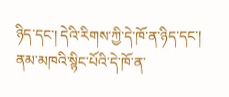ཉིད་དང་། དེའི་རིགས་ཀྱི་དེ་ཁོ་ན་ཉིད་དང་། ནམ་མཁའི་སྙིང་པོའི་དེ་ཁོ་ན་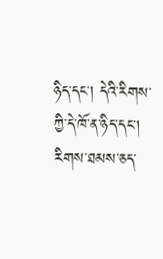ཉིད་དང་། དེའི་རིགས་ཀྱི་དེ་ཁོ་ན་ཉིད་དང་། རིགས་ཐམས་ཅད་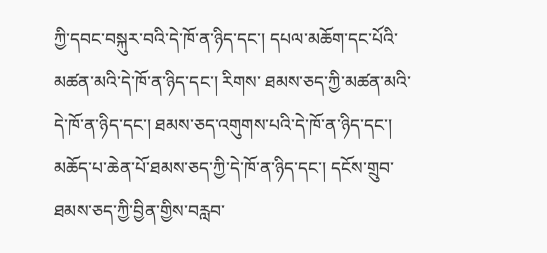ཀྱི་དབང་བསྐུར་བའི་དེ་ཁོ་ན་ཉིད་དང་། དཔལ་མཆོག་དང་པོའི་མཚན་མའི་དེ་ཁོ་ན་ཉིད་དང་། རིགས་ ཐམས་ཅད་ཀྱི་མཚན་མའི་དེ་ཁོ་ན་ཉིད་དང་། ཐམས་ཅད་འགུགས་པའི་དེ་ཁོ་ན་ཉིད་དང་། མཆོད་པ་ཆེན་པོ་ཐམས་ཅད་ཀྱི་དེ་ཁོ་ན་ཉིད་དང་། དངོས་གྲུབ་ཐམས་ཅད་ཀྱི་བྱིན་གྱིས་བརླབ་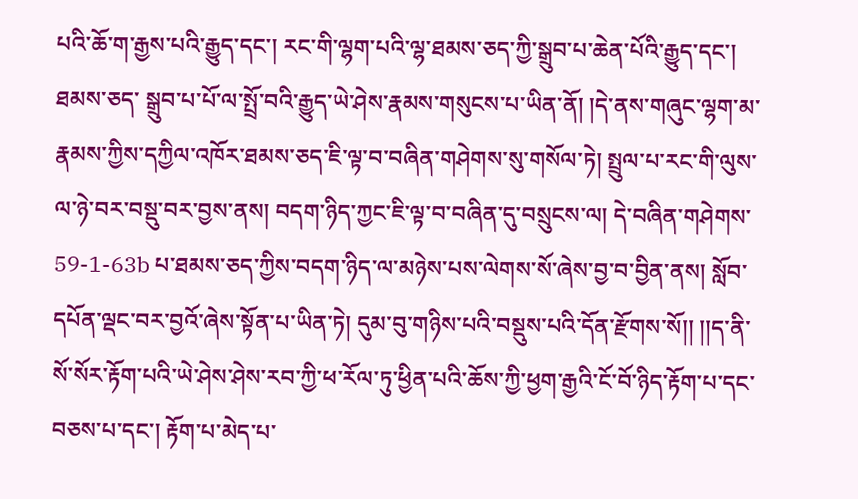པའི་ཆོ་ག་རྒྱས་པའི་རྒྱུད་དང་། རང་གི་ལྷག་པའི་ལྷ་ཐམས་ཅད་ཀྱི་སྒྲུབ་པ་ཆེན་པོའི་རྒྱུད་དང་། ཐམས་ཅད་ སྒྲུབ་པ་པོ་ལ་སྤྲོ་བའི་རྒྱུད་ཡེ་ཤེས་རྣམས་གསུངས་པ་ཡིན་ནོ། །དེ་ནས་གཞུང་ལྷག་མ་རྣམས་ཀྱིས་དཀྱིལ་འཁོར་ཐམས་ཅད་ཇི་ལྟ་བ་བཞིན་གཤེགས་སུ་གསོལ་ཏེ། སྤྲུལ་པ་རང་གི་ལུས་ལ་ཉེ་བར་བསྡུ་བར་བྱས་ནས། བདག་ཉིད་ཀྱང་ཇི་ལྟ་བ་བཞིན་དུ་བསྲུངས་ལ། དེ་བཞིན་གཤེགས་ 59-1-63b པ་ཐམས་ཅད་ཀྱིས་བདག་ཉིད་ལ་མཉེས་པས་ལེགས་སོ་ཞེས་བྱ་བ་བྱིན་ནས། སློབ་དཔོན་ལྡང་བར་བྱའོ་ཞེས་སྟོན་པ་ཡིན་ཏེ། དུམ་བུ་གཉིས་པའི་བསྡུས་པའི་དོན་རྫོགས་སོ།། །།ད་ནི་སོ་སོར་རྟོག་པའི་ཡེ་ཤེས་ཤེས་རབ་ཀྱི་ཕ་རོལ་ཏུ་ཕྱིན་པའི་ཆོས་ཀྱི་ཕྱག་རྒྱའི་ངོ་བོ་ཉིད་རྟོག་པ་དང་ བཅས་པ་དང་། རྟོག་པ་མེད་པ་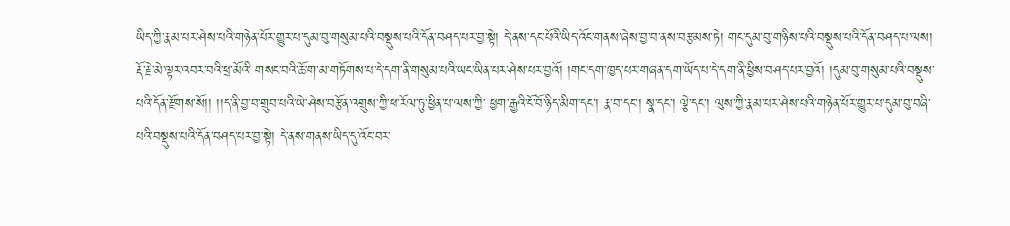ཡིད་ཀྱི་རྣམ་པར་ཤེས་པའི་གཉེན་པོར་གྱུར་པ་དུམ་བུ་གསུམ་པའི་བསྡུས་པའི་དོན་བཤད་པར་བྱ་སྟེ། དེ་ནས་དང་པོའི་ཡིད་འོང་གནས་ཞེས་བྱ་བ་ནས་བརྩམས་ཏེ། གང་དུམ་བུ་གཉིས་པའི་བསྡུས་པའི་དོན་བཤད་པ་ལས། རྡོ་རྗེ་མེ་ལྟར་འབར་བའི་ཕྲ་མོའི་ གསང་བའི་ཆོ་ག་མ་གཏོགས་པ་དེ་དག་ནི་གསུམ་པའི་ཡང་ཡིན་པར་ཤེས་པར་བྱའོ། །གང་དག་ཁྱད་པར་གཞན་དག་ཡོད་པ་དེ་དག་ནི་ཕྱིས་བཤད་པར་བྱའོ། །དུམ་བུ་གསུམ་པའི་བསྡུས་པའི་དོན་རྫོགས་སོ།། །།ད་ནི་བྱ་བ་གྲུབ་པའི་ཡེ་ཤེས་བརྩོན་འགྲུས་ཀྱི་ཕ་རོལ་ཏུ་ཕྱིན་པ་ལས་ཀྱི་ ཕྱག་རྒྱའི་ངོ་བོ་ཉིད་མིག་དང་། རྣ་བ་དང་། སྣ་དང་། ལྕེ་དང་། ལུས་ཀྱི་རྣམ་པར་ཤེས་པའི་གཉེན་པོར་གྱུར་པ་དུམ་བུ་བཞི་པའི་བསྡུས་པའི་དོན་བཤད་པར་བྱ་སྟེ། དེ་ནས་གནས་ཡིད་དུ་འོང་བར་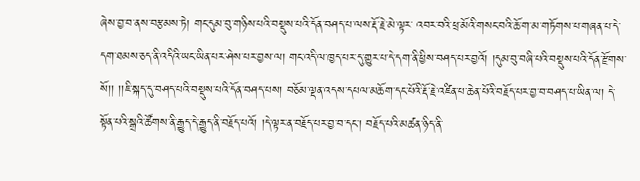ཞེས་བྱ་བ་ནས་བརྩམས་ཏེ། གང་དུམ་བུ་གཉིས་པའི་བསྡུས་པའི་དོན་བཤད་པ་ལས་རྡོ་རྗེ་མེ་ལྟར་ འབར་བའི་ཕྲ་མོའི་གསང་བའི་ཆོ་ག་མ་གཏོགས་པ་གཞན་པ་དེ་དག་ཐམས་ཅད་ནི་འདིའི་ཡང་ཡིན་པར་ཤེས་པར་བྱས་ལ། གང་འདི་ལ་ཁྱད་པར་དུ་གྱུར་པ་དེ་དག་ནི་ཕྱིས་བཤད་པར་བྱའོ། །དུམ་བུ་བཞི་པའི་བསྡུས་པའི་དོན་རྫོགས་སོ།། །།ཇི་སྐད་དུ་བཤད་པའི་བསྡུས་པའི་དོན་བཤད་པས། བཅོམ་ལྡན་འདས་དཔལ་མཆོག་དང་པོའི་རྡོ་རྗེ་འཛིན་པ་ཆེན་པོའི་བརྗོད་པར་བྱ་བ་བཤད་པ་ཡིན་ལ། དེ་སྟོན་པའི་སྒྲའི་ཚོགས་ནི་རྒྱུད་དེ་རྒྱུད་ནི་བརྗོད་པའོ། །དེ་ལྟར་ན་བརྗོད་པར་བྱ་བ་དང་། བརྗོད་པའི་མཚན་ཉིད་ནི་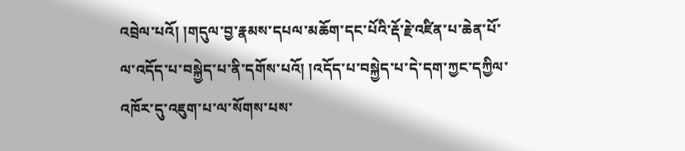འབྲེལ་པའོ། །གདུལ་བྱ་རྣམས་དཔལ་མཆོག་དང་པོའི་རྡོ་རྗེ་འཛིན་པ་ཆེན་པོ་ ལ་འདོད་པ་བསྐྱེད་པ་ནི་དགོས་པའོ། །འདོད་པ་བསྐྱེད་པ་དེ་དག་ཀྱང་དཀྱིལ་འཁོར་དུ་འཇུག་པ་ལ་སོགས་པས་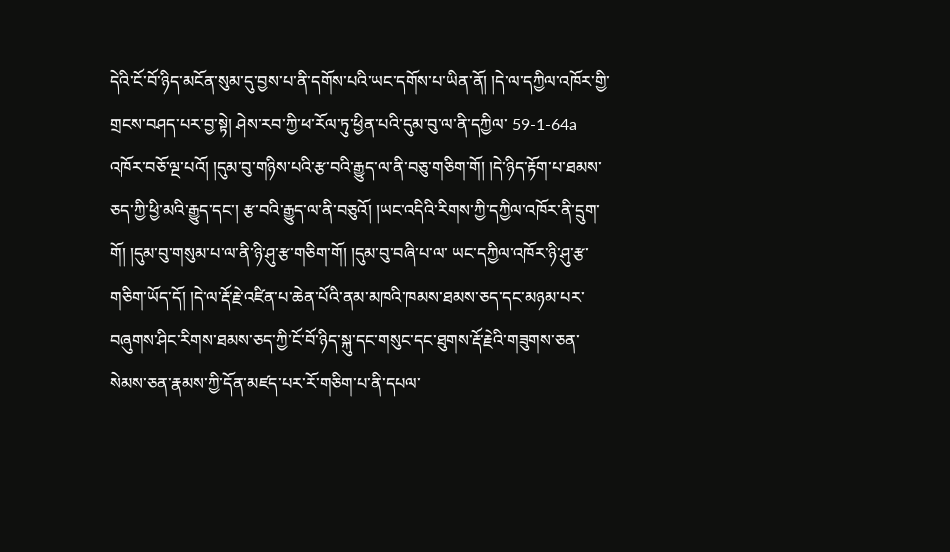དེའི་ངོ་བོ་ཉིད་མངོན་སུམ་དུ་བྱས་པ་ནི་དགོས་པའི་ཡང་དགོས་པ་ཡིན་ནོ། །དེ་ལ་དཀྱིལ་འཁོར་གྱི་གྲངས་བཤད་པར་བྱ་སྟེ། ཤེས་རབ་ཀྱི་ཕ་རོལ་ཏུ་ཕྱིན་པའི་དུམ་བུ་ལ་ནི་དཀྱིལ་ 59-1-64a འཁོར་བཅོ་ལྔ་པའོ། །དུམ་བུ་གཉིས་པའི་རྩ་བའི་རྒྱུད་ལ་ནི་བཅུ་གཅིག་གོ། །དེ་ཉིད་རྟོག་པ་ཐམས་ཅད་ཀྱི་ཕྱི་མའི་རྒྱུད་དང་། རྩ་བའི་རྒྱུད་ལ་ནི་བཅུའོ། །ཡང་འདིའི་རིགས་ཀྱི་དཀྱིལ་འཁོར་ནི་དྲུག་གོ། །དུམ་བུ་གསུམ་པ་ལ་ནི་ཉི་ཤུ་རྩ་གཅིག་གོ། །དུམ་བུ་བཞི་པ་ལ་ ཡང་དཀྱིལ་འཁོར་ཉི་ཤུ་རྩ་གཅིག་ཡོད་དོ། །དེ་ལ་རྡོ་རྗེ་འཛིན་པ་ཆེན་པོའི་ནམ་མཁའི་ཁམས་ཐམས་ཅད་དང་མཉམ་པར་བཞུགས་ཤིང་རིགས་ཐམས་ཅད་ཀྱི་ངོ་བོ་ཉིད་སྐུ་དང་གསུང་དང་ཐུགས་རྡོ་རྗེའི་གཟུགས་ཅན་སེམས་ཅན་རྣམས་ཀྱི་དོན་མཛད་པར་རོ་གཅིག་པ་ནི་དཔལ་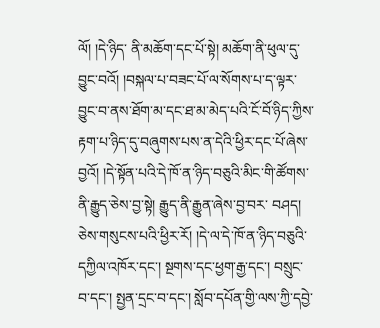ལོ། །དེ་ཉིད་ ནི་མཆོག་དང་པོ་སྟེ། མཆོག་ནི་ཕུལ་དུ་བྱུང་བའོ། །བསྐལ་པ་བཟང་པོ་ལ་སོགས་པ་ད་ལྟར་བྱུང་བ་ནས་ཐོག་མ་དང་ཐ་མ་མེད་པའི་ངོ་བོ་ཉིད་ཀྱིས་རྟག་པ་ཉིད་དུ་བཞུགས་པས་ན་དེའི་ཕྱིར་དང་པོ་ཞེས་བྱའོ། །དེ་སྟོན་པའི་དེ་ཁོ་ན་ཉིད་བཅུའི་མིང་གི་ཚོགས་ནི་རྒྱུད་ཅེས་བྱ་སྟེ། རྒྱུད་ནི་རྒྱུན་ཞེས་བྱ་བར་ བཤད། ཅེས་གསུངས་པའི་ཕྱིར་རོ། །དེ་ལ་དེ་ཁོ་ན་ཉིད་བཅུའི་དཀྱིལ་འཁོར་དང་། སྔགས་དང་ཕྱག་རྒྱ་དང་། བསྲུང་བ་དང་། སྤྱན་དྲང་བ་དང་། སློབ་དཔོན་གྱི་ལས་ཀྱི་དབྱེ་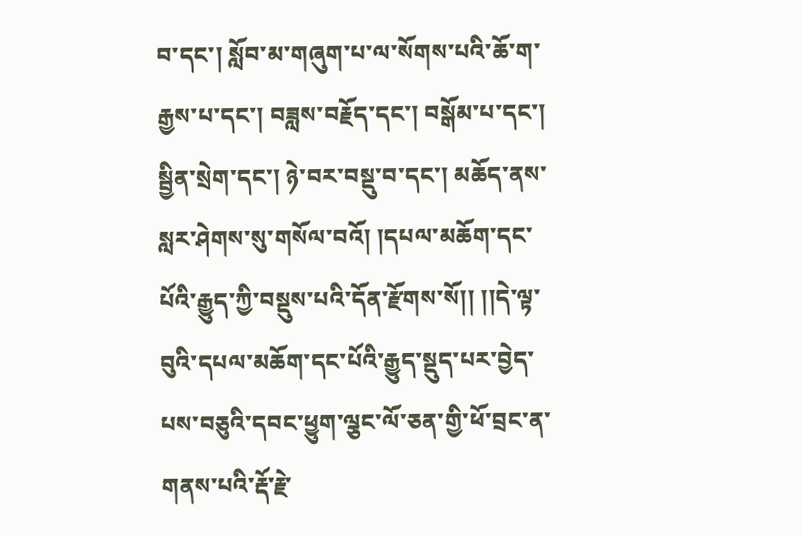བ་དང་། སློབ་མ་གཞུག་པ་ལ་སོགས་པའི་ཆོ་ག་རྒྱས་པ་དང་། བཟླས་བརྗོད་དང་། བསྒོམ་པ་དང་། སྦྱིན་སྲེག་དང་། ཉེ་བར་བསྡུ་བ་དང་། མཆོད་ནས་སླར་ཤེགས་སུ་གསོལ་བའོ། །དཔལ་མཆོག་དང་པོའི་རྒྱུད་ཀྱི་བསྡུས་པའི་དོན་རྫོགས་སོ།། །།དེ་ལྟ་བུའི་དཔལ་མཆོག་དང་པོའི་རྒྱུད་སྡུད་པར་བྱེད་པས་བཅུའི་དབང་ཕྱུག་ལྕང་ལོ་ཅན་གྱི་ཕོ་བྲང་ན་གནས་པའི་རྡོ་རྗེ་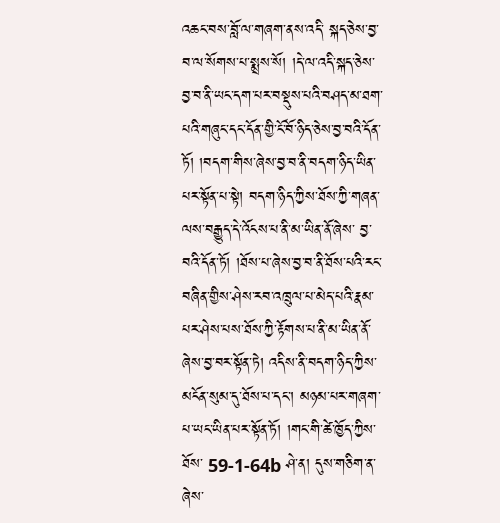འཆང་བས་བློ་ལ་གཞག་ནས་འདི་ སྐད་ཅེས་བྱ་བ་ལ་སོགས་པ་སྨྲས་སོ། །དེ་ལ་འདི་སྐད་ཅེས་བྱ་བ་ནི་ཡང་དག་པར་བསྡུས་པའི་བཤད་མ་ཐག་པའི་གཞུང་དང་དོན་གྱི་ངོ་བོ་ཉིད་ཅེས་བྱ་བའི་དོན་ཏོ། །བདག་གིས་ཞེས་བྱ་བ་ནི་བདག་ཉིད་ཡིན་པར་སྟོན་པ་སྟེ། བདག་ཉིད་ཀྱིས་ཐོས་ཀྱི་གཞན་ལས་བརྒྱུད་དེ་འོངས་པ་ནི་མ་ཡིན་ནོ་ཞེས་ བྱ་བའི་དོན་ཏོ། །ཐོས་པ་ཞེས་བྱ་བ་ནི་ཐོས་པའི་རང་བཞིན་གྱིས་ཤེས་རབ་འཁྲུལ་པ་མེད་པའི་རྣམ་པར་ཤེས་པས་ཐོས་ཀྱི་རྟོགས་པ་ནི་མ་ཡིན་ནོ་ཞེས་བྱ་བར་སྟོན་ཏེ། འདིས་ནི་བདག་ཉིད་ཀྱིས་མངོན་སུམ་དུ་ཐོས་པ་དང་། མཉམ་པར་གཞག་པ་ཡང་ཡིན་པར་སྟོན་ཏོ། །གང་གི་ཚེ་ཁྱོད་ཀྱིས་ཐོས་ 59-1-64b ཤེ་ན། དུས་གཅིག་ན་ཞེས་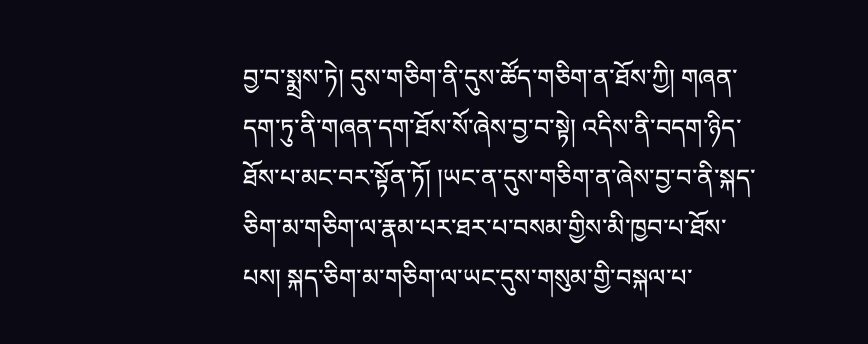བྱ་བ་སྨྲས་ཏེ། དུས་གཅིག་ནི་དུས་ཚོད་གཅིག་ན་ཐོས་ཀྱི། གཞན་དག་ཏུ་ནི་གཞན་དག་ཐོས་སོ་ཞེས་བྱ་བ་སྟེ། འདིས་ནི་བདག་ཉིད་ཐོས་པ་མང་བར་སྟོན་ཏོ། །ཡང་ན་དུས་གཅིག་ན་ཞེས་བྱ་བ་ནི་སྐད་ཅིག་མ་གཅིག་ལ་རྣམ་པར་ཐར་པ་བསམ་གྱིས་མི་ཁྱབ་པ་ཐོས་ པས། སྐད་ཅིག་མ་གཅིག་ལ་ཡང་དུས་གསུམ་གྱི་བསྐལ་པ་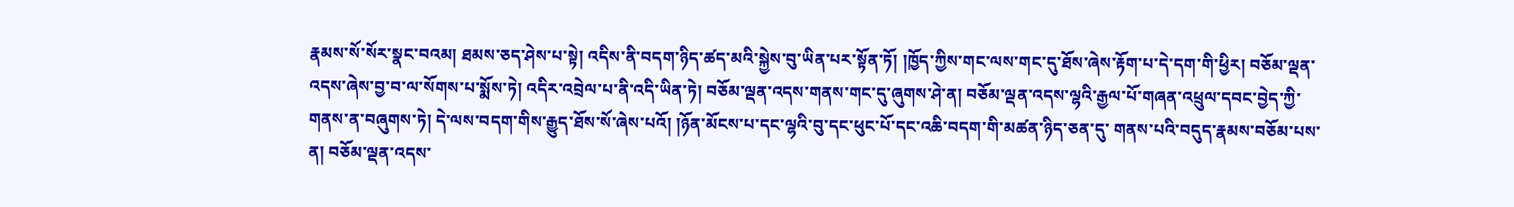རྣམས་སོ་སོར་སྣང་བའམ། ཐམས་ཅད་ཤེས་པ་སྟེ། འདིས་ནི་བདག་ཉིད་ཚད་མའི་སྐྱེས་བུ་ཡིན་པར་སྟོན་ཏོ། །ཁྱོད་ཀྱིས་གང་ལས་གང་དུ་ཐོས་ཞེས་རྟོག་པ་དེ་དག་གི་ཕྱིར། བཅོམ་ལྡན་འདས་ཞེས་བྱ་བ་ལ་སོགས་པ་སྨོས་ཏེ། འདིར་འབྲེལ་པ་ནི་འདི་ཡིན་ཏེ། བཅོམ་ལྡན་འདས་གནས་གང་དུ་ཞུགས་ཤེ་ན། བཅོམ་ལྡན་འདས་ལྷའི་རྒྱལ་པོ་གཞན་འཕྲུལ་དབང་བྱེད་ཀྱི་གནས་ན་བཞུགས་ཏེ། དེ་ལས་བདག་གིས་རྒྱུད་ཐོས་སོ་ཞེས་པའོ། །ཉོན་མོངས་པ་དང་ལྷའི་བུ་དང་ཕུང་པོ་དང་འཆི་བདག་གི་མཚན་ཉིད་ཅན་དུ་ གནས་པའི་བདུད་རྣམས་བཅོམ་པས་ན། བཅོམ་ལྡན་འདས་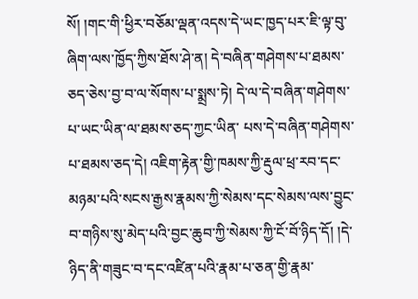སོ། །གང་གི་ཕྱིར་བཅོམ་ལྡན་འདས་དེ་ཡང་ཁྱད་པར་ཇི་ལྟ་བུ་ཞིག་ལས་ཁྱོད་ཀྱིས་ཐོས་ཤེ་ན། དེ་བཞིན་གཤེགས་པ་ཐམས་ཅད་ཅེས་བྱ་བ་ལ་སོགས་པ་སྨྲས་ཏེ། དེ་ལ་དེ་བཞིན་གཤེགས་པ་ཡང་ཡིན་ལ་ཐམས་ཅད་ཀྱང་ཡིན་ པས་དེ་བཞིན་གཤེགས་པ་ཐམས་ཅད་དེ། འཇིག་རྟེན་གྱི་ཁམས་ཀྱི་རྡུལ་ཕྲ་རབ་དང་མཉམ་པའི་སངས་རྒྱས་རྣམས་ཀྱི་སེམས་དང་སེམས་ལས་བྱུང་བ་གཉིས་སུ་མེད་པའི་བྱང་ཆུབ་ཀྱི་སེམས་ཀྱི་ངོ་བོ་ཉིད་དོ། །དེ་ཉིད་ནི་གཟུང་བ་དང་འཛིན་པའི་རྣམ་པ་ཅན་གྱི་རྣམ་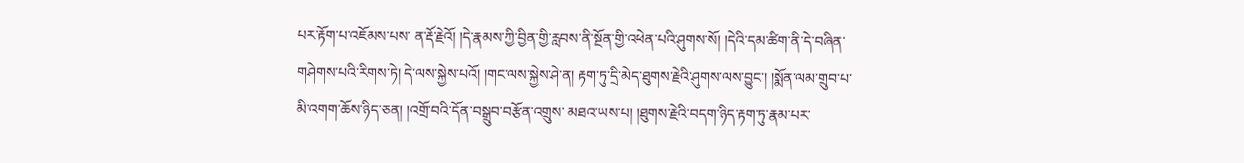པར་རྟོག་པ་འཇོམས་པས་ ན་རྡོ་རྗེའོ། །དེ་རྣམས་ཀྱི་བྱིན་གྱི་རླབས་ནི་སྔོན་གྱི་འཕེན་པའི་ཤུགས་སོ། །དེའི་དམ་ཚིག་ནི་དེ་བཞིན་གཤེགས་པའི་རིགས་ཏེ། དེ་ལས་སྐྱེས་པའོ། །གང་ལས་སྐྱེས་ཤེ་ན། རྟག་ཏུ་དྲི་མེད་ཐུགས་རྗེའི་ཤུགས་ལས་བྱུང་། །སྨོན་ལམ་གྲུབ་པ་མི་འགག་ཆོས་ཉིད་ཅན། །འགྲོ་བའི་དོན་བསྒྲུབ་བརྩོན་འགྲུས་ མཐའ་ཡས་པ། །ཐུགས་རྗེའི་བདག་ཉིད་རྟག་ཏུ་རྣམ་པར་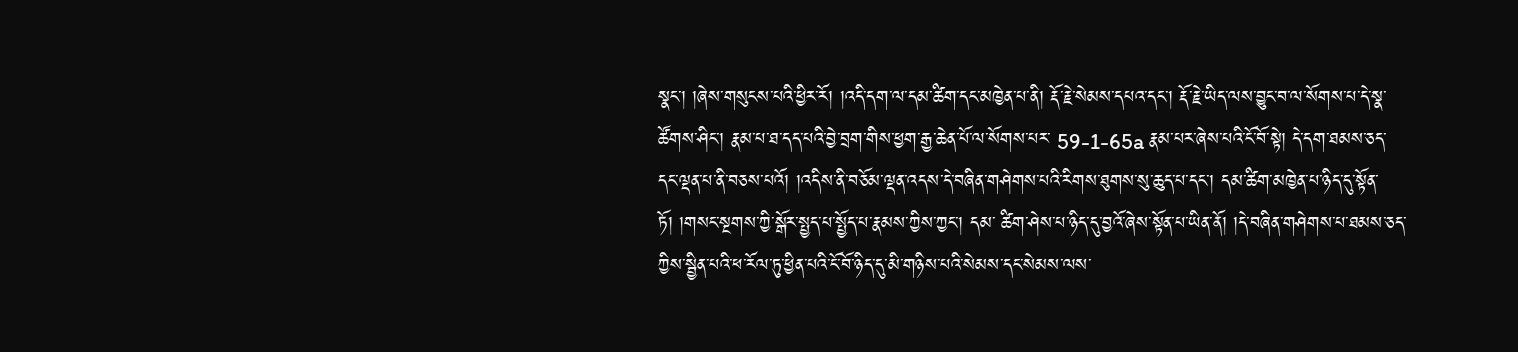སྣང་། །ཞེས་གསུངས་པའི་ཕྱིར་རོ། །འདི་དག་ལ་དམ་ཚིག་དང་མཁྱེན་པ་ནི། རྡོ་རྗེ་སེམས་དཔའ་དང་། རྡོ་རྗེ་ཡིད་ལས་བྱུང་བ་ལ་སོགས་པ་དེ་སྣ་ཚོགས་ཤིང་། རྣམ་པ་ཐ་དད་པའི་བྱེ་བྲག་གིས་ཕྱག་རྒྱ་ཆེན་པོ་ལ་སོགས་པར་ 59-1-65a རྣམ་པར་ཞེས་པའི་ངོ་བོ་སྟེ། དེ་དག་ཐམས་ཅད་དང་ལྡན་པ་ནི་བཅས་པའོ། །འདིས་ནི་བཅོམ་ལྡན་འདས་དེ་བཞིན་གཤེགས་པའི་རིགས་ཐུགས་སུ་ཆུད་པ་དང་། དམ་ཚིག་མཁྱེན་པ་ཉིད་དུ་སྟོན་ཏོ། །གསང་སྔགས་ཀྱི་སྒོར་སྤྱད་པ་སྤྱོད་པ་རྣམས་ཀྱིས་ཀྱང་། དམ་ ཚིག་ཤེས་པ་ཉིད་དུ་བྱའོ་ཞེས་སྟོན་པ་ཡིན་ནོ། །དེ་བཞིན་གཤེགས་པ་ཐམས་ཅད་ཀྱིས་སྦྱིན་པའི་ཕ་རོལ་ཏུ་ཕྱིན་པའི་ངོ་བོ་ཉིད་དུ་མི་གཉིས་པའི་སེམས་དང་སེམས་ལས་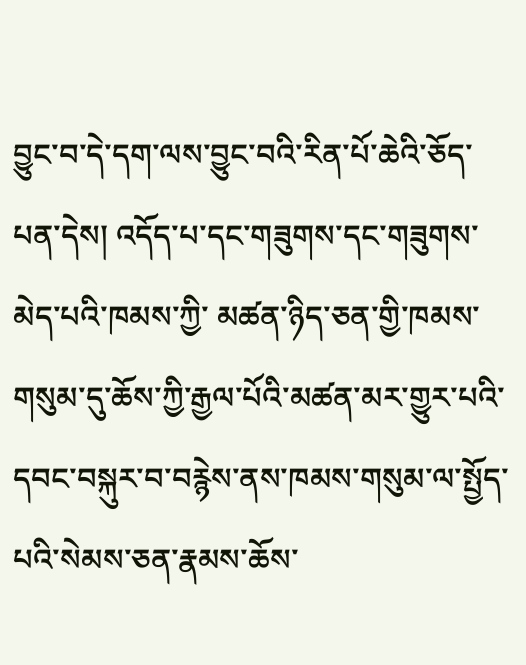བྱུང་བ་དེ་དག་ལས་བྱུང་བའི་རིན་པོ་ཆེའི་ཅོད་པན་དེས། འདོད་པ་དང་གཟུགས་དང་གཟུགས་མེད་པའི་ཁམས་ཀྱི་ མཚན་ཉིད་ཅན་གྱི་ཁམས་གསུམ་དུ་ཆོས་ཀྱི་རྒྱལ་པོའི་མཚན་མར་གྱུར་པའི་དབང་བསྐུར་བ་བརྙེས་ནས་ཁམས་གསུམ་ལ་སྤྱོད་པའི་སེམས་ཅན་རྣམས་ཆོས་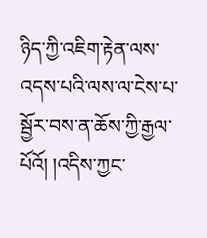ཉིད་ཀྱི་འཇིག་རྟེན་ལས་འདས་པའི་ལས་ལ་ངེས་པ་སྦྱོར་བས་ན་ཆོས་ཀྱི་རྒྱལ་པོའོ། །འདིས་ཀྱང་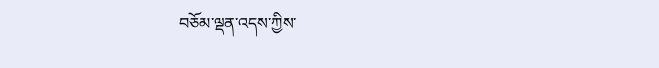བཅོམ་ལྡན་འདས་ཀྱིས་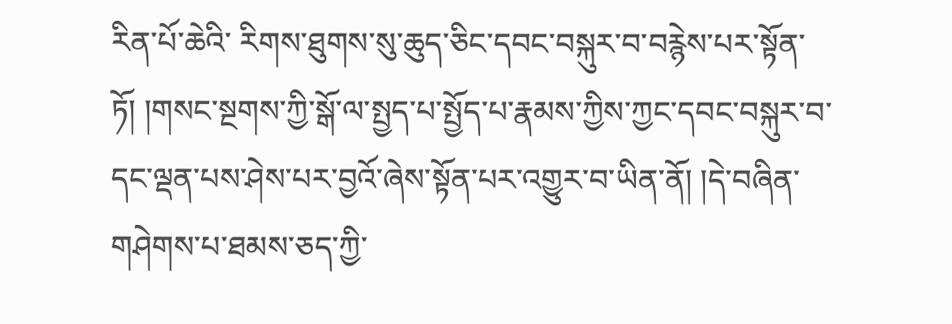རིན་པོ་ཆེའི་ རིགས་ཐུགས་སུ་ཆུད་ཅིང་དབང་བསྐུར་བ་བརྙེས་པར་སྟོན་ཏོ། །གསང་སྔགས་ཀྱི་སྒོ་ལ་སྤྱད་པ་སྤྱོད་པ་རྣམས་ཀྱིས་ཀྱང་དབང་བསྐུར་བ་དང་ལྡན་པས་ཤེས་པར་བྱའོ་ཞེས་སྟོན་པར་འགྱུར་བ་ཡིན་ནོ། །དེ་བཞིན་གཤེགས་པ་ཐམས་ཅད་ཀྱི་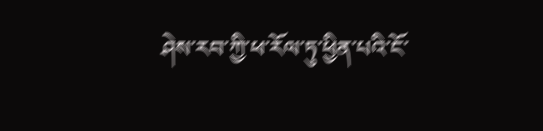ཤེས་རབ་ཀྱི་ཕ་རོལ་ཏུ་ཕྱིན་པའི་ངོ་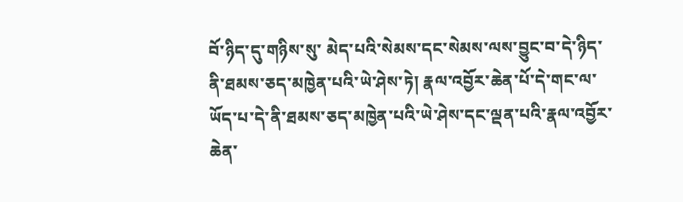བོ་ཉིད་དུ་གཉིས་སུ་ མེད་པའི་སེམས་དང་སེམས་ལས་བྱུང་བ་དེ་ཉིད་ནི་ཐམས་ཅད་མཁྱེན་པའི་ཡེ་ཤེས་ཏེ། རྣལ་འབྱོར་ཆེན་པོ་དེ་གང་ལ་ཡོད་པ་དེ་ནི་ཐམས་ཅད་མཁྱེན་པའི་ཡེ་ཤེས་དང་ལྡན་པའི་རྣལ་འབྱོར་ཆེན་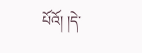པོའོ། །དེ་